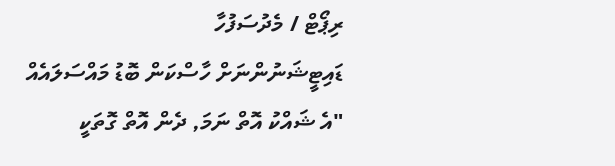ރިޕޯޓް / މެދުސަފުހާ
ޑައިޓީޝަނުންނަށް ހާސްކަން ބޮޑު މައްސަލައެއް
"އެ ޝައްކު އޮތް ނަމަ, ދެން އޮތް ގޮތަކީ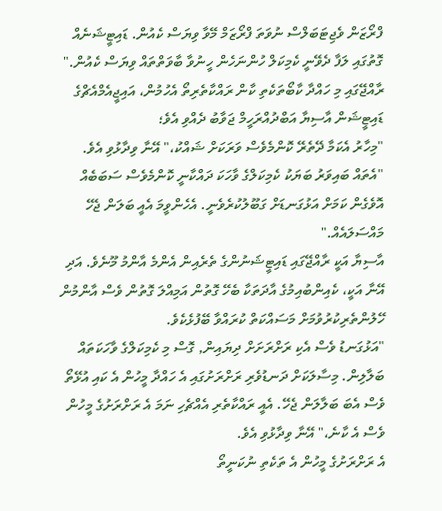ފްރޯޒަން ވެޖިޓަބަލްސް ނުވަތަ ފްރޯޒަމް މޭވާ ވިޔަސް ކެއުން. ޑައިޓީޝަނެއް ގޮތުގައި ލަފާ ދެވޭނީ ކެމިކަލް ހުންނަހެން ހީނުވާ ބާވަތްތައް ވިޔަސް ކެއުން."
ރާއްޖޭގައި މި ހައްދާ ކާބޯތަކެތި ކާން ރައްކާތެރިތޯ އެހުމުން، އައިޖީއެމްއެޗްގެ ޑައިޓީޝަން އާސިޔާ އަބްދުއްރަހީމް ޖަވާބު ދެއްވި އެވެ؛
"މިހާރު އެކަމާ ދޭތެރޭ ކޮންމެވެސް ވަރަކަށް ޝައްކު،" އޭނާ ވިދާޅުވި އެވެ.
"އެތައް ބައިވަރު ބަޔަކު ކެމިކަލްގެ ވާހަކަ ދައްކާނީ ކޮންމެވެސް ސަބަބެއް އޮވެގެން ކަމަށް އަޅުގަނޑަށް ގަބޫލުކުރެވެނީ. އެހެންވީމަ އެއީ ބަލަން ޖެހޭ މައްސަލައެއް."
އާސިޔާ އަކީ ރާއްޖޭގައި ޑައިޓީޝަނުންގެ ތެރެއިން އެންމެ އާންމު މޫނެވެ. އަދި އޭނާ އަކީ، ކެއިންބުއިމުގެ އާދަތަކާ ބެހޭ ގޮތުން އަމިއްލަ ގޮތުން ވެސް އާންމުން ހޭލުންތެރިކުރުވުމަށް މަސައްކަތް ކުރައްވާ ބޭފުޅެކެވެ.
"އަޅުގަނޑު ވެސް އެކި ރަށްރަށަށް ދިޔައިން, ގޮސް މި ކެމިކަލްގެ ވާހަކަތައް ބަލާލިން. މިސާލަކަށް ދަނޑުވެރި ރަށްރަށުގައި އެ ހައްދާ މީހުން އެ ކައި އުޅޭތޯ ވެސް އެބަ ބަލާލަން ޖެހޭ. އެއީ ރައްކާތެރި އެއްޗެހި ނަމަ އެ ރަށްރަށުގެ މީހުން ވެސް އެ ކާނެ،" އޭނާ ވިދާޅުވި އެވެ.
އެ ރަށްރަށުގެ މީހުން އެ ތަކެތި ނުކަނީތޯ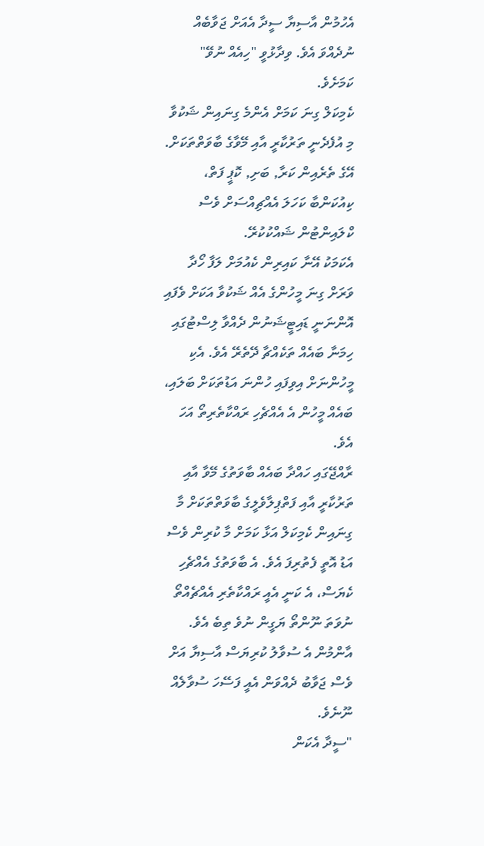އެހުމުން އާސިޔާ ސީދާ އެއަށް ޖަވާބެއް ނުދެއްވަ އެވެ. ވިދާޅުވީ "ހިއެއް ނުވޭ" ކަމަށެވެ.
ކެމިކަލް ގިނަ ކަމަށް އެންމެ ގިނައިން ޝަކުވާ މި އުފެދެނީ ތަރުކާރީ އާއި މޭވާގެ ބާވަތްތަކަށް. އޭގެ ތެރެއިން ކަރާ, ބަށި, ކޮޕީ ފަތް، ކިއުކަންބާ ކަހަލަ އެއްޗިއްސަށް ވެސް ކްލައިންޓުން ޝައްކުކުރޭ.
އެކަމަކު އޭނާ ކައިރިން ކެއުމަށް ލަފާ ހޯދާ ވަރަށް ގިނަ މީހުންގެ އެއް ޝަކުވާ އަކަށް ވެފައި އޮންނަނީ ޑައިޓީޝަނުން ދެއްވާ ލިސްޓުގައި ހިމަނާ ބައެއް ތަކެއްޗާ ދޭތެރޭ އެވެ. އެކި މީހުންނަށް އިވިފައި ހުންނަ އަޑުތަކަށް ބަލައި، ބައެއް މީހުން އެ އެއްޗެހި ރައްކާތެރިތޯ އަހަ އެވެ.
ރާއްޖޭގައި ހައްދާ ބައެއް ބާވަތުގެ މޭވާ އާއި ތަރުކާރީ އާއި ފަތްޕިލާވެލީގެ ބާވަތްތަކަށް މާ ގިނައިން ކެމިކަލް އަޅާ ކަމަށް މާ ކުރިން ވެސް އަޑު އޮތީ ފެތުރިފަ އެވެ. އެ ބާވަތުގެ އެއްޗެހި ކެޔަސް، އެ ކަނީ އެއީ ރައްކާތެރި އެއްޗެއްތޯ ނުވަތަ ނޫންތޯ ޔަގީން ނުވެ ތިބެ އެވެ. އާންމުން އެ ސުވާލު ކުރިޔަސް އާސިޔާ އަށް ވެސް ޖަވާބު ދެއްވަން އެއީ ފަސޭހަ ސުވާލެއް ނޫނެވެ.
"ސީދާ އެކަން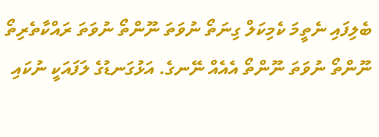ބެލިފައި ނެތީމަ ކެމިކަލް ގިނަތޯ ނުވަތަ ނޫންތޯ ނުވަތަ ރައްކާތެރިތޯ ނޫންތޯ ނުވަތަ ނޫންތޯ އެއެއް ނޭނގެ. އަޅުގަނޑުގެ ލަފައަކީ ނުކައި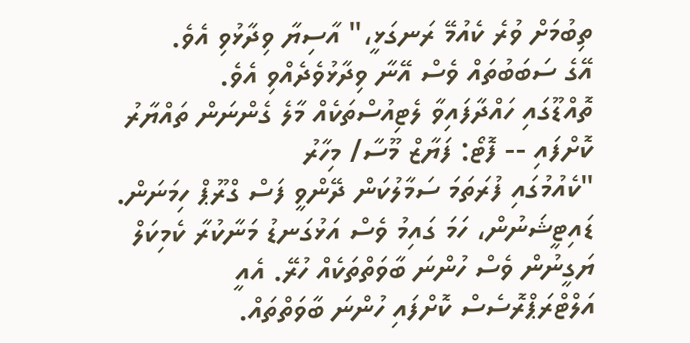ތިބުމަށް ވުރެ ކެއުމޭ ރަނގަޅީ،" އާސިޔާ ވިދާޅުވި އެވެ.
އޭގެ ސަބަބުތައް ވެސް އޭނާ ވިދާޅުވެދެއްވި އެވެ.
ތޮއްޑޫގައި ހައްދާފައިވާ ލެޓިއުސްތަކެއް މާލެ ގެންނަން ތައްޔާރު ކޮށްފައި -- ފޮޓޯ: ފަޔާޒް މޫސާ/ މިހާރު
"ކެއުމުގައި ފުރަތަމަ ސަމާލުކަން ދޭންވީ ފަސް ގްރޫޕް ހިމަނަން. ޑައިޓީޝަނުން، ހަމަ ގައިމު ވެސް އަޅުގަނޑު މަނާކުރާ ކެމިކަލް ޔަގީނުން ވެސް ހުންނަ ބާވަތްތަކެއް ހުރޭ. އެއީ އަލްޓްރަޕްރޮސެސް ކޮށްފައި ހުންނަ ބާވަތްތައް.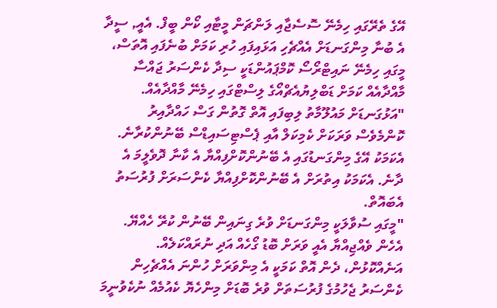އޭގެ ތެރޭގައި ހިމެނޭ ސޮސެޖާއި ލަންޗަން މީޓާއި ކޯން ބީފް. އެއީ, ސީދާ އެ ބުނާ މިންގަނޑަށް އެއްޗެހި އަޅައިފައި ހުރި ކަމަށް ބުނެފައި އޮތަސް، މީގައި ހިމެނޭ ނައިޓްރޯސޯ ކޮމްޕައުންޑަކީ ސިދާ ކެންސަރު ޖައްސާ މާއްދާއެއް ކަމަށް ޑަބްލިޔުއެޗްއޯގެ ލިސްޓްގައި ހިމެނޭ މާއްދާއެއް.
"އަޅުގަނޑަށް މައުލޫމާތު ލިބިފައި އޮތް ގޮތުން ގަސް ހައްދާއިރު ކޮންމެވެސް ވަރަކަށް ކެމިކަލް އާއި ޕެސްޓިސައިޑްސް ބޭނުންކުރާނެ. އެކަމަކު އޭގެ މިންގަނޑުގައި އެ ބޭނުންކޮށްފިއްޔާ އެ ކާނާ ދޮވެލީމަ އެ ދާނެ. އެކަމަކު އިތުރަށް އެ ބޭނުންކޮށްފިއްޔާ ކެންސަރަށް ފުރުސަތު އެބައޮތް.
"މީގައި ސުވާލަކީ މިންގަނޑަށް ވުރެ ގިނައިން ބޭނުން ކުރޭ ހެއްޔޭ. އެހެން ވެއްޖިއްޔާ އެއީ ވަރަށް ބޮޑު ގޯހެއް އަދި ނުރައްކަލެއް. އަނެއްކޮޅުން، ދެން އޮތް ކަމަކީ އެ މިންވަރަށް ހުންނަ އެއްޗެހިން ކެންސަރު ޖެހުމުގެ ފުރުސަތަށް ވުރެ ބޮޑަށް މިންހެޔޮ ކެއުމެއް ނުކެވުނީމަ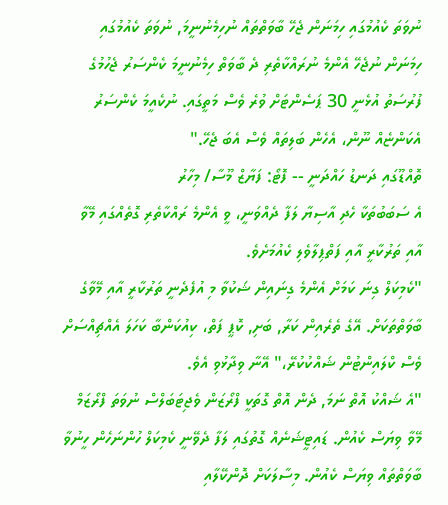ނުވަތަ ކެއުމުގައި ހިމަނަން ޖެހޭ ބާވަތްތައް ނުހިމެނުނީމަ, ނުވަތަ ކެއުމުގައި ހިމަނަން ނުޖެހޭ އެންމެ ނުރައްކާތެރި ދެ ބާވަތް ހިމެނުނީމަ ކެންސަރު ޖެހުމުގެ ފުރުސަތު އުޅެނީ 30 ޕަސެންޓަށް ވުރެ ވެސް މަތީގައި. ނުކެއީމަ ކެންސަރު އެކަންޏެއް ނޫން، އެހެން ބަލިތައް ވެސް އެބަ ޖެހޭ."
ތޮއްޑޫގައި ދަނޑު ހައްދަނީ -- ފޮޓޯ: ފަޔާޒް މޫސާ/ މިހާރު
އެ ސަބަބުތަކާ ހެދި އާސިޔާ ލަފާ ދެއްވަނީ، ވީ އެންމެ ރައްކާތެރި ގޮތެއްގައި މޭވާ އާއި ތަރުކާރީ އާއި ފަތްޕިލާވެލި ކެއުމަށެވެ.
"ކެމިކަލް ގިނަ ކަމަށް އެންމެ ގިނައިން ޝަކުވާ މި އުފެދެނީ ތަރުކާރީ އާއި މޭވާގެ ބާވަތްތަކަށް. އޭގެ ތެރެއިން ކަރާ, ބަށި, ކޮޕީ ފަތް، ކިއުކަންބާ ކަހަލަ އެއްޗިއްސަށް ވެސް ކްލައިންޓުން ޝައްކުކުރޭ،" އޭނާ ވިދާޅުވި އެވެ.
"އެ ޝައްކު އޮތް ނަމަ, ދެން އޮތް ގޮތަކީ ފްރޯޒަން ވެޖިޓަބަލްސް ނުވަތަ ފްރޯޒަމް މޭވާ ވިޔަސް ކެއުން. ޑައިޓީޝަނެއް ގޮތުގައި ލަފާ ދެވޭނީ ކެމިކަލް ހުންނަހެން ހީނުވާ ބާވަތްތައް ވިޔަސް ކެއުން. މިސާލަކަށް ދޮންކޭލާއި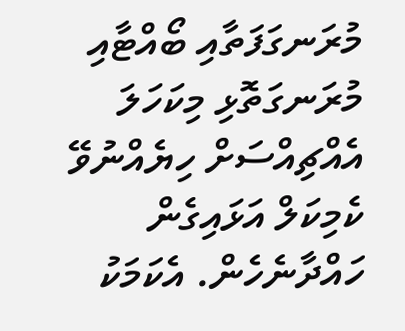މުރަނގަފަތާއި ބޯއްޓާއި މުރަނގަތޮޅި މިކަހަލަ އެއްޗިއްސަށް ހިޔެއްނުވޭ ކެމިކަލް އަޅައިގެން ހައްދާނެހެން. އެކަމަކު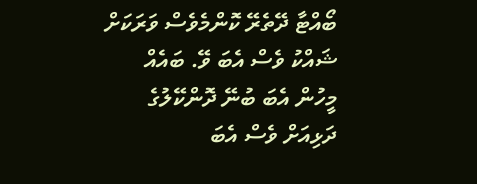ބޯއްޓާ ދޭތެރޭ ކޮންމެވެސް ވަރަކަށް ޝައްކު ވެސް އެބަ ވޭ. ބައެއް މީހުން އެބަ ބުނޭ ދޮންކޭލުގެ ދަޅިއަށް ވެސް އެބަ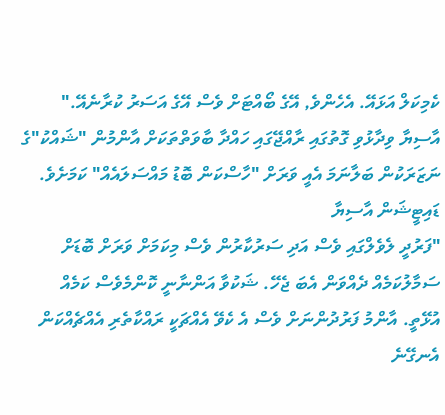ކެމިކަލް އަޅައޭ. އެހެންވެ, އޭގެ ބޯއްޓަށް ވެސް އޭގެ އަސަރު ކުރާނެއޭ."
އާސިޔާ ވިދާޅުވި ގޮތުގައި ރާއްޖޭގައި ހައްދާ ބާވަތްތަކަށް އާންމުން "ޝައްކު"ގެ ނަޒަރަކުން ބަލާނަމަ އެއީ ވަރަށް "ހާސްކަން ބޮޑު މައްސަލައެއް" ކަމަށެވެ.
ޑައިޓީޝަން އާސިޔާ
"ފަރުދީ ލެވެލްގައި ވެސް އަދި ސަރުކާރުން ވެސް މިކަމަށް ވަރަށް ބޮޑަށް ސަމާލުކަމެއް ދެއްވަން އެބަ ޖެހޭ. ޝަކުވާ އަންނާނީ ކޮންމެވެސް ކަމެއް އުޅޭތީ. އާންމު ފަރުދުންނަށް ވެސް އެ ކެވޭ އެއްޗަކީ ރައްކާތެރި އެއްޗެއްކަން އެނގޭނެ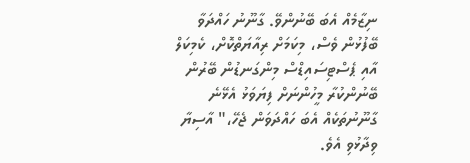ނިޒާމެއް އެބަ ބޭނުންވޭ. ގާނޫނު ހައްދަވާ ބޭފުޅުން ވެސް، މިކަމަށް ރިއާޔަތްކޮށް، ކެމިކަލް އާއި ޕެސްޓިސައިޑްސް މިންގަނޑުން ބޭރުން ބޭނުންކުރާ މީހުންނަށް ފިޔަވަޅު އެޅޭނެ ގާނޫނުތަކެއް އެބަ ހައްދަވަން ޖެހޭ،" އާސިޔާ ވިދާޅުވި އެވެ.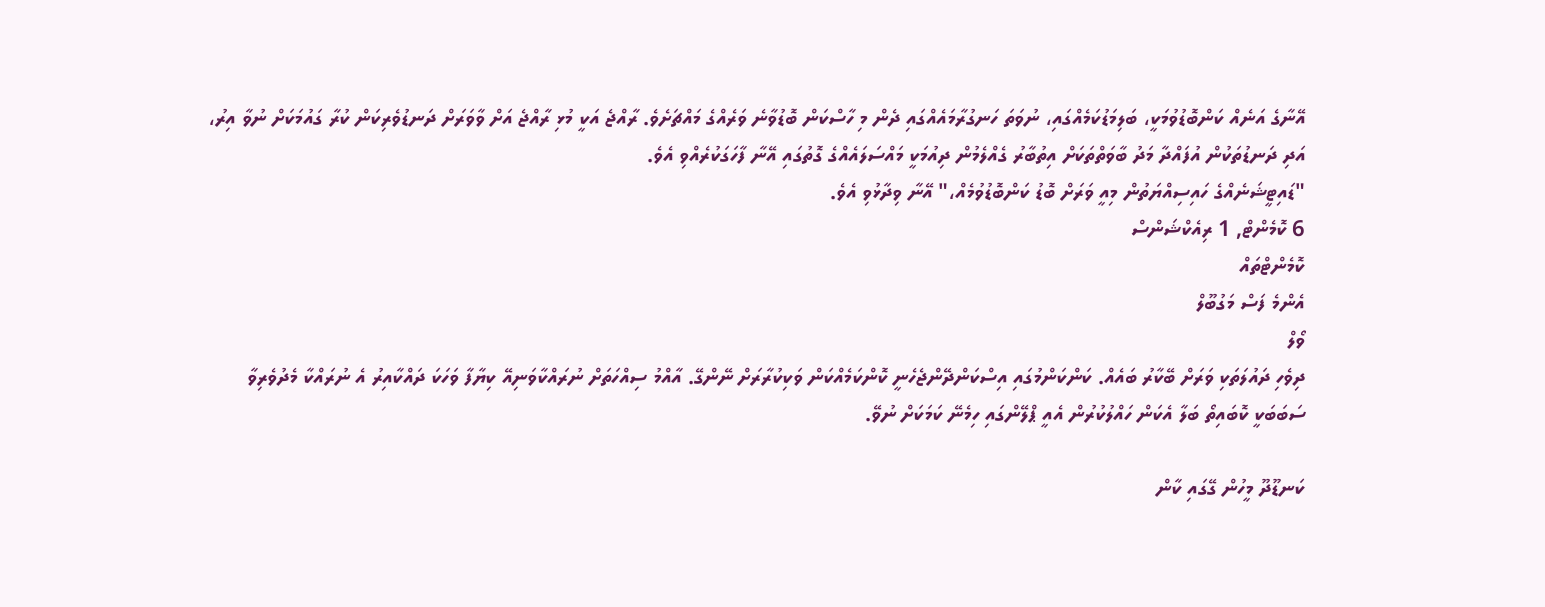އޭނާގެ އަނެއް ކަންބޮޑުވުމަކީ، ބަލިމަޑުކަމެއްގައި، ނުވަތަ ހަނގުރާމައެއްގައި ދެން މި ހާސްކަން ބޮޑުވާނެ ވަރެއްގެ މައްޗަށެވެ. ރާއްޖެ އަކީ މުޅި ރާއްޖެ އަށް ވާވަރަށް ދަނޑުވެރިކަން ކުރާ ގައުމަކަށް ނުވާ އިރު، އަދި ދަނޑުތަކުން އުފައްދާ މަދު ބާވަތްތަކަށް އިތުބާރު ގެއްލެމުން ދިއުމަކީ މައްސަލައެއްގެ ގޮތުގައި އޭނާ ފާހަގަކުރެއްވި އެވެ.
"ޑައިޓީޝަނެއްގެ ހައިސިއްޔަތުން މިއީ ވަރަށް ބޮޑު ކަންބޮޑުވުމެއް،" އޭނާ ވިދާޅުވި އެވެ.
6 ކޮމެންޓް, 1 ރިއެކްޝަންސް
ކޮމެންޓްތައް
އެންމެ ފަސް މަގުބޫލް
ވޯލް
ދިވެހި ދައުލަތަކި ވަރަށް ބޭކާރު ބައެއް. ކަންކަންމުގައި އިސްކަންދޭންޖެހެނީ ކޮންކަމެއްކަން ވަކިކުރާރަށް ނޭންގޭ. އާއްމު ސިއްހަތަށް ނުރައްކާވަނިއޭ ކިޔާފާ ވަހަކަ ދައްކާއިރު އެ ނުރައްކާ މެދުވެރިވާ ސަބަބަކީ ކޮބައިތޯ ބަލާ އެކަން ހައްލުކުރުން އެއީ ޕްލޭންގައި ހިމެނޭ ކަމަކަށް ނުވޭ.

ކަނޑޫދޫ މީހުން ގޭގައި ކާން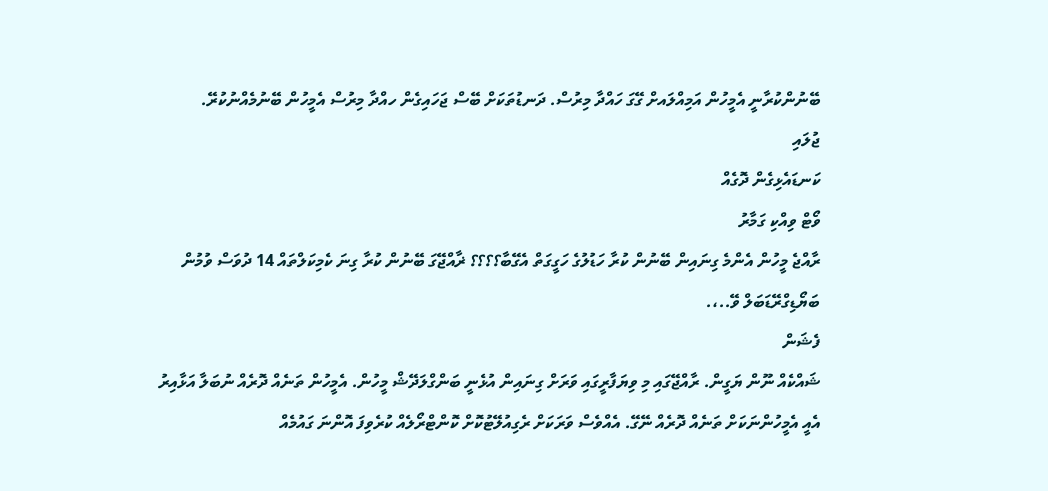ބޭނުންކުރާނީ އެމީހުން އަމިއްލައށް ގޭގަ ހައްދާ މިރުސް. ދަނޑުތަކަށް ބޭސް ޖަހައިގެން ހއްދާ މިރުސް އެމީހުން ބޭނުމެއްނުކުރޭ.
ޖުލައި
ކަނޑައެޅިގެން ދޮގެއް
ވޯޓް ވިއްކި ގަމާރު
ރާއްޖެ މީހުން އެންމެ ގިނައިން ބޭނުން ކުރާ ހަޑުލުގެ ހަގީގަތް އެގޭބާ؟؟؟؟ ޜާއްޖޭގަ ބޭނުން ކުރާ ގިނަ ކެމިކަލްތައް 14 ދުވަސް ވުމުން ބަޔޯޑިގްރޭޑަބަލް ވޭ..،.
ފެޝަން
ޝައްކެއް ނޫން ޔަގީން. ރާއްޖޭގައި މި ވިޔަފާރީގައި ވަރަށް ގިނައިން އުޅެނީ ބަންގްލަދޭޝް މީހުން. އެމީހުން ތަނެއް ދޮރެއް ނުބަލާ އަޅާއިރު އެއީ އެމީހުންނަކަށް ތަނެއް ދޮރެއް ނޭގޭ. އެއްވެސް ވަރަކަށް ރެގިއުލޭޓުކޮށް ކޮންޓްރޯލެއް ކުރެވިފަ އޮންނަ ގައުމެއް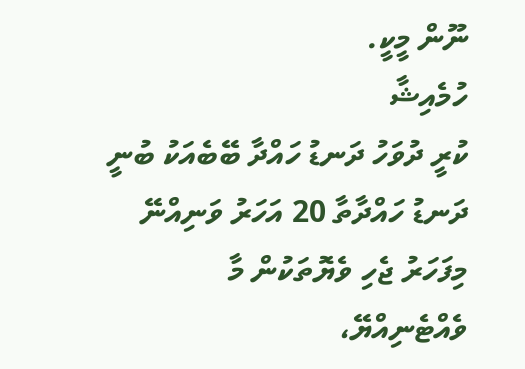ނޫން މީކީ.
ހުމެއިޝާ
ކުރީ ދުވަހު ދަނޑު ހައްދާ ބޭބެއަކު ބުނީ ދަނޑު ހައްދާތާ 20 އަހަރު ވަނިއްނޭ މިފަހަރު ޖެހި ވެޔޮތަކުން މާ ވެއްޓެނިއްޔޭ،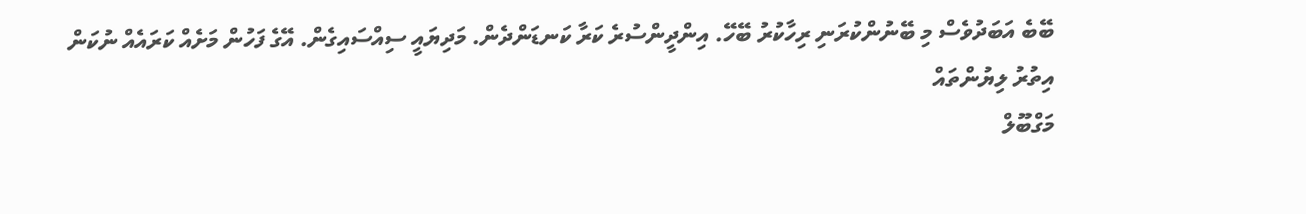ބޭބެ އަބަދުވެސް މި ބޭނުންކުރަނި ރިހާކުރު ބޭހޭ. އިންދީންސުރެ ކަރާ ކަނޑަންދެން. މަދިޔައީ ސިއްސައިގެން. އޭގެ ފަހުން މަށެއް ކަރައެއް ނުކަން
އިތުރު ލިޔުންތައް
މަގްބޫލް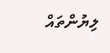ލިޔުންތައް